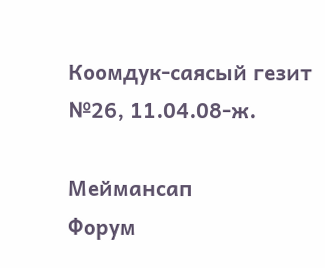Коомдук-саясый гезит
№26, 11.04.08-ж.

Меймансап
Форум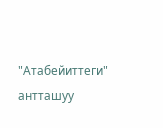"Атабейиттеги" антташуу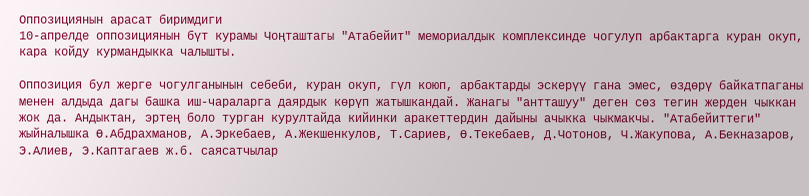Оппозициянын арасат биримдиги
10-апрелде оппозициянын бүт курамы Чоңташтагы "Атабейит" мемориалдык комплексинде чогулуп арбактарга куран окуп, кара койду курмандыкка чалышты.

Оппозиция бул жерге чогулганынын себеби, куран окуп, гүл коюп, арбактарды эскерүү гана эмес, өздөрү байкатпаганы менен алдыда дагы башка иш-чараларга даярдык көрүп жатышкандай. Жанагы "антташуу" деген сөз тегин жерден чыккан жок да. Андыктан, эртең боло турган курултайда кийинки аракеттердин дайыны ачыкка чыкмакчы. "Атабейиттеги" жыйналышка Ө.Абдрахманов, А.Эркебаев, А.Жекшенкулов, Т.Сариев, Ө.Текебаев, Д.Чотонов, Ч.Жакупова, А.Бекназаров, Э.Алиев, Э.Каптагаев ж.б. саясатчылар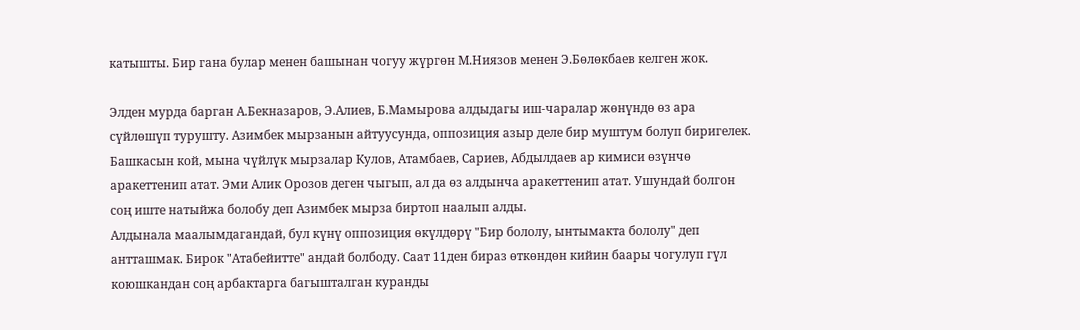катышты. Бир гана булар менен башынан чогуу жүргөн М.Ниязов менен Э.Бөлөкбаев келген жок.

Элден мурда барган А.Бекназаров, Э.Алиев, Б.Мамырова алдыдагы иш-чаралар жөнүндө өз ара сүйлөшүп турушту. Азимбек мырзанын айтуусунда, оппозиция азыр деле бир муштум болуп биригелек. Башкасын кой, мына чүйлүк мырзалар Кулов, Атамбаев, Сариев, Абдылдаев ар кимиси өзүнчө аракеттенип атат. Эми Алик Орозов деген чыгып, ал да өз алдынча аракеттенип атат. Ушундай болгон соң иште натыйжа болобу деп Азимбек мырза биртоп наалып алды.
Алдынала маалымдагандай, бул күнү оппозиция өкүлдөрү "Бир бололу, ынтымакта бололу" деп антташмак. Бирок "Атабейитте" андай болбоду. Саат 11ден бираз өткөндөн кийин баары чогулуп гүл коюшкандан соң арбактарга багышталган куранды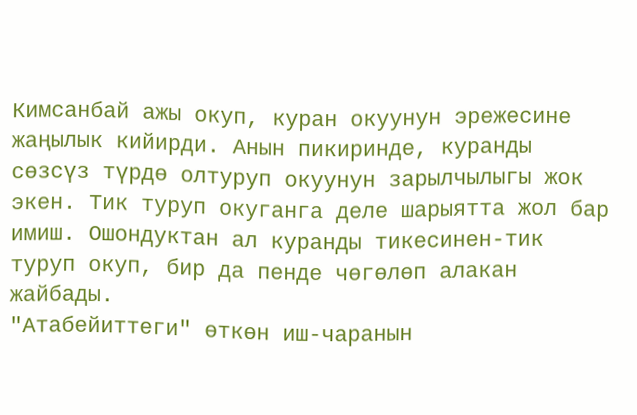Кимсанбай ажы окуп, куран окуунун эрежесине жаңылык кийирди. Анын пикиринде, куранды сөзсүз түрдө олтуруп окуунун зарылчылыгы жок экен. Тик туруп окуганга деле шарыятта жол бар имиш. Ошондуктан ал куранды тикесинен-тик туруп окуп, бир да пенде чөгөлөп алакан жайбады.
"Атабейиттеги" өткөн иш-чаранын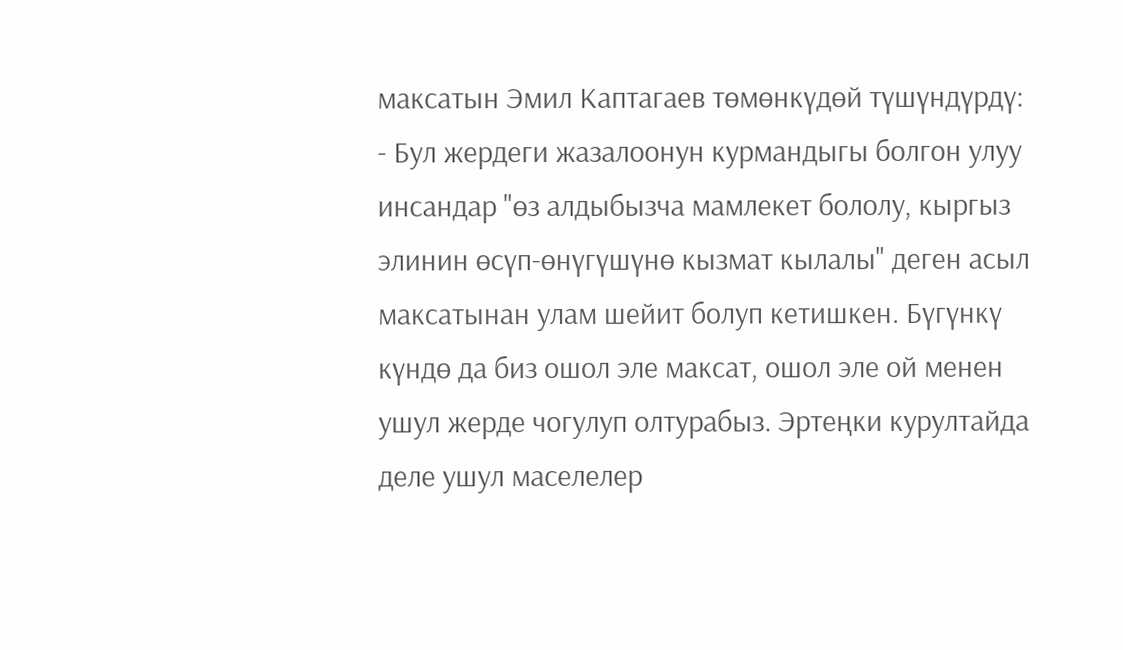максатын Эмил Каптагаев төмөнкүдөй түшүндүрдү:
- Бул жердеги жазалоонун курмандыгы болгон улуу инсандар "өз алдыбызча мамлекет бололу, кыргыз элинин өсүп-өнүгүшүнө кызмат кылалы" деген асыл максатынан улам шейит болуп кетишкен. Бүгүнкү күндө да биз ошол эле максат, ошол эле ой менен ушул жерде чогулуп олтурабыз. Эртеңки курултайда деле ушул маселелер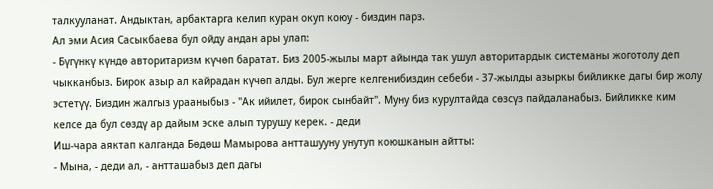талкууланат. Андыктан, арбактарга келип куран окуп коюу - биздин парз.
Ал эми Асия Сасыкбаева бул ойду андан ары улап:
- Бүгүнкү күндө авторитаризм күчөп баратат. Биз 2005-жылы март айында так ушул авторитардык системаны жоготолу деп чыкканбыз. Бирок азыр ал кайрадан күчөп алды. Бул жерге келгенибиздин себеби - 37-жылды азыркы бийликке дагы бир жолу эстетүү. Биздин жалгыз урааныбыз - "Ак ийилет, бирок сынбайт". Муну биз курултайда сөзсүз пайдаланабыз. Бийликке ким келсе да бул сөздү ар дайым эске алып турушу керек. - деди
Иш-чара аяктап калганда Бөдөш Мамырова антташууну унутуп коюшканын айтты:
- Мына, - деди ал, - антташабыз деп дагы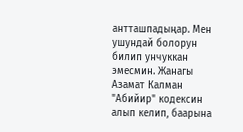антташпадыңар. Мен ушундай болорун билип унчуккан эмесмин. Жанагы Азамат Калман "Абийир" кодексин алып келип, баарына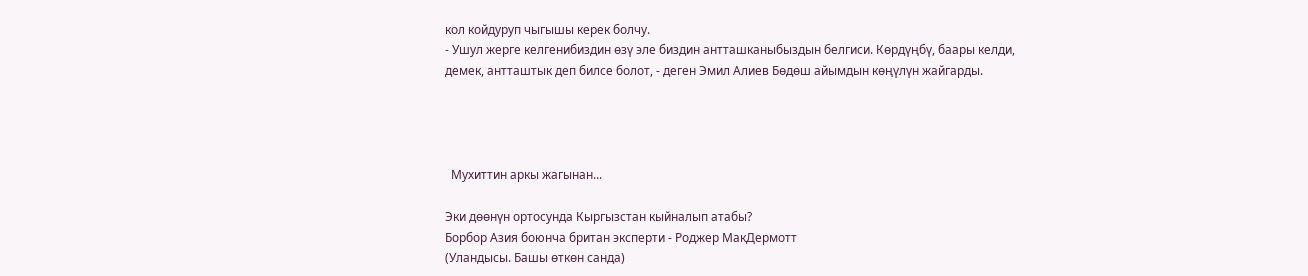кол койдуруп чыгышы керек болчу.
- Ушул жерге келгенибиздин өзү эле биздин антташканыбыздын белгиси. Көрдүңбү, баары келди, демек, антташтык деп билсе болот, - деген Эмил Алиев Бөдөш айымдын көңүлүн жайгарды.




  Мухиттин аркы жагынан...

Эки дөөнүн ортосунда Кыргызстан кыйналып атабы?
Борбор Азия боюнча британ эксперти - Роджер МакДермотт
(Уландысы. Башы өткөн санда)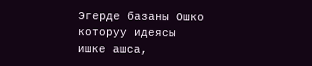Эгерде базаны Ошко которуу идеясы ишке ашса,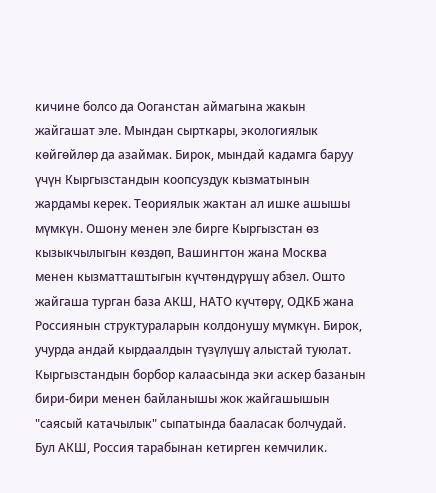кичине болсо да Ооганстан аймагына жакын жайгашат эле. Мындан сырткары, экологиялык көйгөйлөр да азаймак. Бирок, мындай кадамга баруу үчүн Кыргызстандын коопсуздук кызматынын жардамы керек. Теориялык жактан ал ишке ашышы мүмкүн. Ошону менен эле бирге Кыргызстан өз кызыкчылыгын көздөп, Вашингтон жана Москва менен кызматташтыгын күчтөндүрүшү абзел. Ошто жайгаша турган база АКШ, НАТО күчтөрү, ОДКБ жана Россиянын структураларын колдонушу мүмкүн. Бирок, учурда андай кырдаалдын түзүлүшү алыстай туюлат.
Кыргызстандын борбор калаасында эки аскер базанын бири-бири менен байланышы жок жайгашышын "саясый катачылык" сыпатында бааласак болчудай. Бул АКШ, Россия тарабынан кетирген кемчилик.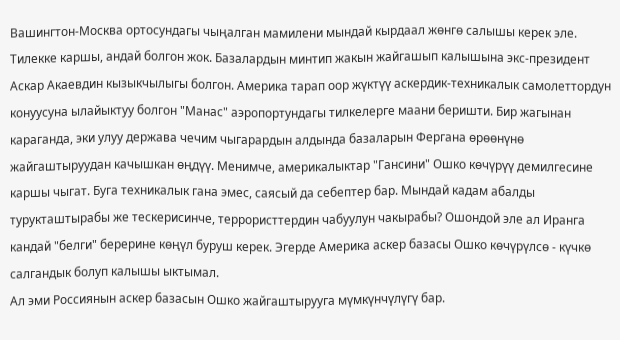Вашингтон-Москва ортосундагы чыңалган мамилени мындай кырдаал жөнгө салышы керек эле. Тилекке каршы, андай болгон жок. Базалардын минтип жакын жайгашып калышына экс-президент Аскар Акаевдин кызыкчылыгы болгон. Америка тарап оор жүктүү аскердик-техникалык самолеттордун конуусуна ылайыктуу болгон "Манас" аэропортундагы тилкелерге маани беришти. Бир жагынан караганда, эки улуу держава чечим чыгарардын алдында базаларын Фергана өрөөнүнө жайгаштыруудан качышкан өңдүү. Менимче, америкалыктар "Гансини" Ошко көчүрүү демилгесине каршы чыгат. Буга техникалык гана эмес, саясый да себептер бар. Мындай кадам абалды турукташтырабы же тескерисинче, террористтердин чабуулун чакырабы? Ошондой эле ал Иранга кандай "белги" берерине көңүл буруш керек. Эгерде Америка аскер базасы Ошко көчүрүлсө - күчкө салгандык болуп калышы ыктымал.
Ал эми Россиянын аскер базасын Ошко жайгаштырууга мүмкүнчүлүгү бар.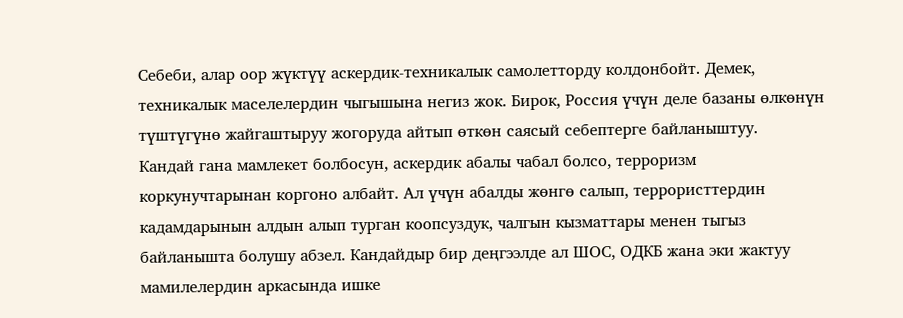Себеби, алар оор жүктүү аскердик-техникалык самолетторду колдонбойт. Демек, техникалык маселелердин чыгышына негиз жок. Бирок, Россия үчүн деле базаны өлкөнүн түштүгүнө жайгаштыруу жогоруда айтып өткөн саясый себептерге байланыштуу.
Кандай гана мамлекет болбосун, аскердик абалы чабал болсо, терроризм коркунучтарынан коргоно албайт. Ал үчүн абалды жөнгө салып, террористтердин кадамдарынын алдын алып турган коопсуздук, чалгын кызматтары менен тыгыз байланышта болушу абзел. Кандайдыр бир деңгээлде ал ШОС, ОДКБ жана эки жактуу мамилелердин аркасында ишке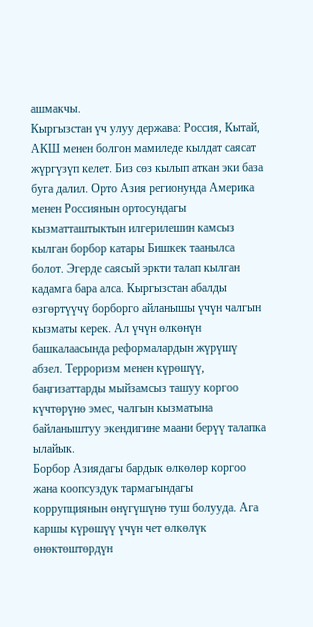ашмакчы.
Кыргызстан үч улуу держава: Россия, Кытай, АКШ менен болгон мамиледе кылдат саясат жүргүзүп келет. Биз сөз кылып аткан эки база буга далил. Орто Азия регионунда Америка менен Россиянын ортосундагы кызматташтыктын илгерилешин камсыз кылган борбор катары Бишкек таанылса болот. Эгерде саясый эркти талап кылган кадамга бара алса. Кыргызстан абалды өзгөртүүчү борборго айланышы үчүн чалгын кызматы керек. Ал үчүн өлкөнүн башкалаасында реформалардын жүрүшү абзел. Терроризм менен күрөшүү, баңгизаттарды мыйзамсыз ташуу коргоо күчтөрүнө эмес, чалгын кызматына байланыштуу экендигине маани берүү талапка ылайык.
Борбор Азиядагы бардык өлкөлөр коргоо жана коопсуздук тармагындагы коррупциянын өнүгүшүнө туш болууда. Ага каршы күрөшүү үчүн чет өлкөлүк өнөктөштөрдүн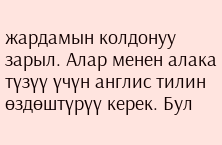жардамын колдонуу зарыл. Алар менен алака түзүү үчүн англис тилин өздөштүрүү керек. Бул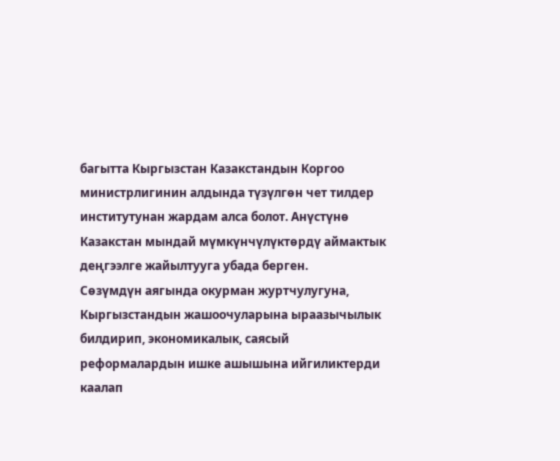багытта Кыргызстан Казакстандын Коргоо министрлигинин алдында түзүлгөн чет тилдер институтунан жардам алса болот. Анүстүнө Казакстан мындай мүмкүнчүлүктөрдү аймактык деңгээлге жайылтууга убада берген.
Сөзүмдүн аягында окурман журтчулугуна, Кыргызстандын жашоочуларына ыраазычылык билдирип, экономикалык, саясый реформалардын ишке ашышына ийгиликтерди каалап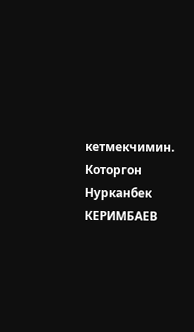кетмекчимин.
Которгон
Нурканбек КЕРИМБАЕВ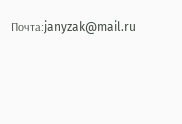Почта:janyzak@mail.ru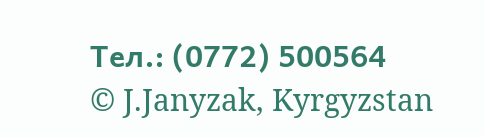Тел.: (0772) 500564
© J.Janyzak, Kyrgyzstan